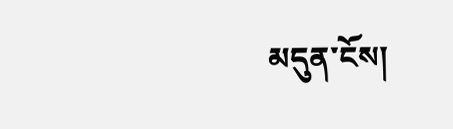མདུན་ངོས།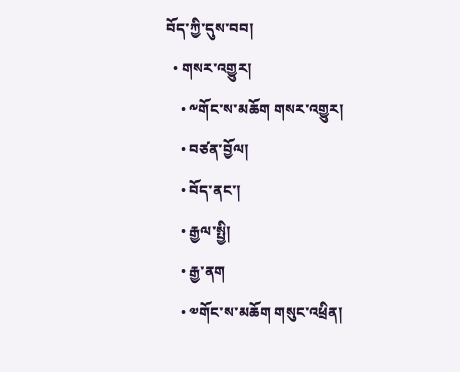བོད་ཀྱི་དུས་བབ།
  • གསར་འགྱུར།
    • ༸གོང་ས་མཆོག གསར་འགྱུར།
    • བཙན་བྱོལ།
    • བོད་ནང་།
    • རྒྱལ་སྤྱི།
    • རྒྱ་ནག
    • ༧གོང་ས་མཆོག གསུང་འཕྲིན།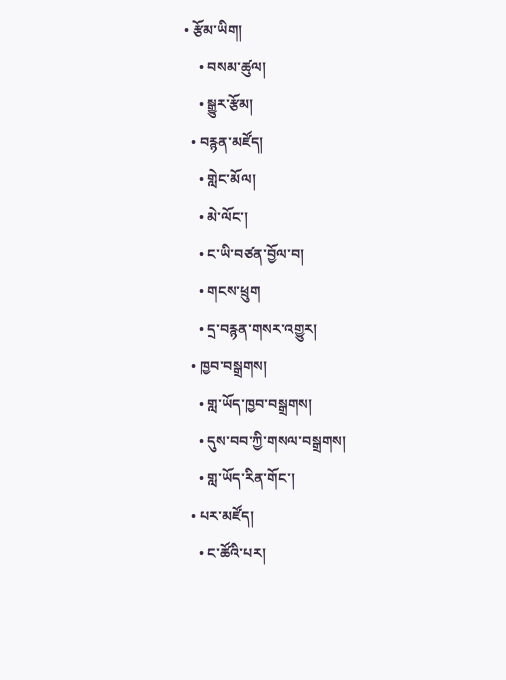• རྩོམ་ཡིག།
    • བསམ་ཚུལ།
    • སྒྱུར་རྩོམ།
  • བརྙན་མཛོད།
    • གླེང་མོལ།
    • མེ་ལོང་།
    • ང་ཡི་བཙན་བྱོལ་བ།
    • གངས་ཕྲུག
    • དྲ་བརྙན་གསར་འགྱུར།
  • ཁྱབ་བསྒྲགས།
    • གླ་ཡོད་ཁྱབ་བསྒྲགས།
    • དུས་བབ་ཀྱི་གསལ་བསྒྲགས།
    • གླ་ཡོད་རིན་གོང་།
  • པར་མཛོད།
    • ང་ཚོའི་པར།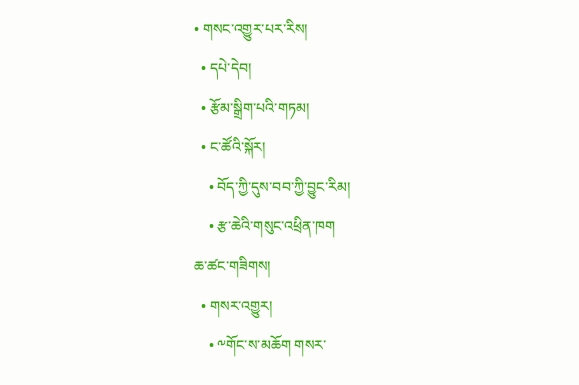• གསང་འགྱུར་པར་རིས།
  • དཔེ་དེབ།
  • རྩོམ་སྒྲིག་པའི་གཏམ།
  • ང་ཚོའི་སྐོར།
    • བོད་ཀྱི་དུས་བབ་ཀྱི་བྱུང་རིམ།
    • རྩ་ཆེའི་གསུང་འཕྲིན་ཁག
ཆ་ཚང་གཟིགས།
  • གསར་འགྱུར།
    • ༸གོང་ས་མཆོག གསར་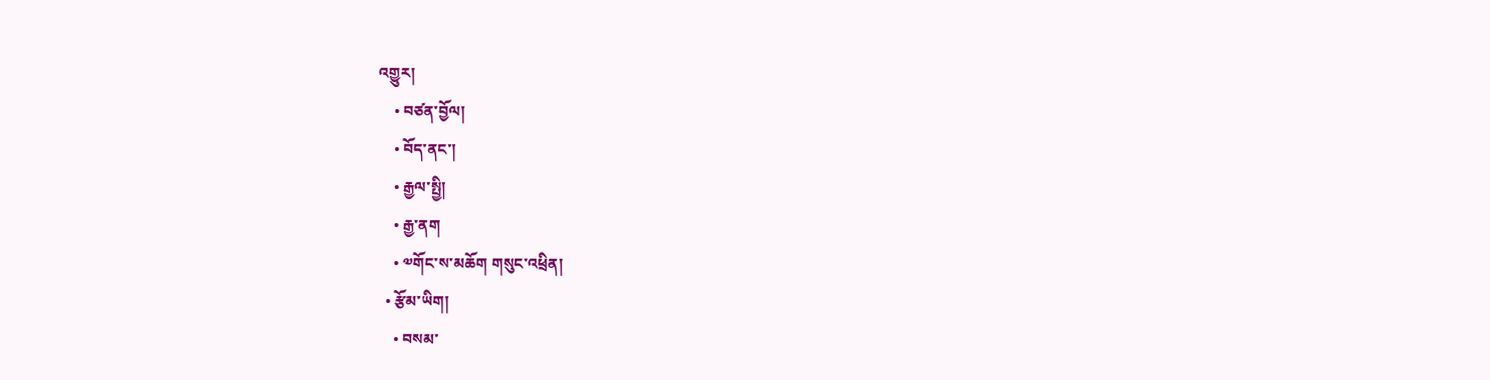འགྱུར།
    • བཙན་བྱོལ།
    • བོད་ནང་།
    • རྒྱལ་སྤྱི།
    • རྒྱ་ནག
    • ༧གོང་ས་མཆོག གསུང་འཕྲིན།
  • རྩོམ་ཡིག།
    • བསམ་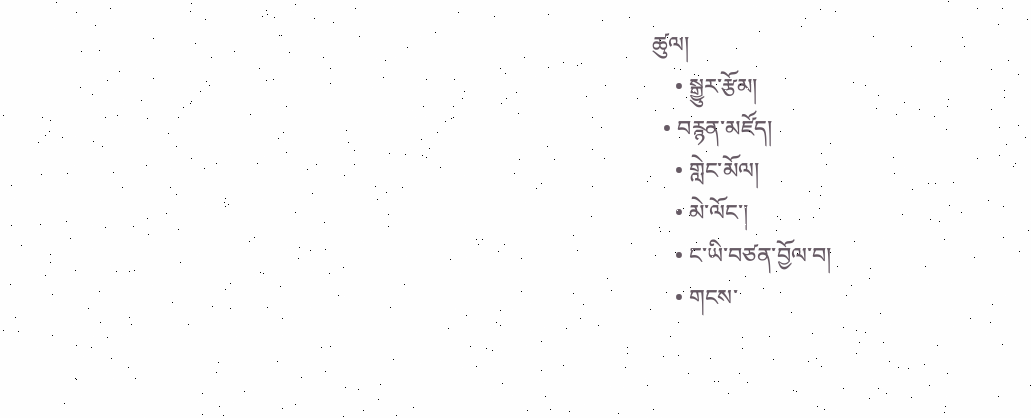ཚུལ།
    • སྒྱུར་རྩོམ།
  • བརྙན་མཛོད།
    • གླེང་མོལ།
    • མེ་ལོང་།
    • ང་ཡི་བཙན་བྱོལ་བ།
    • གངས་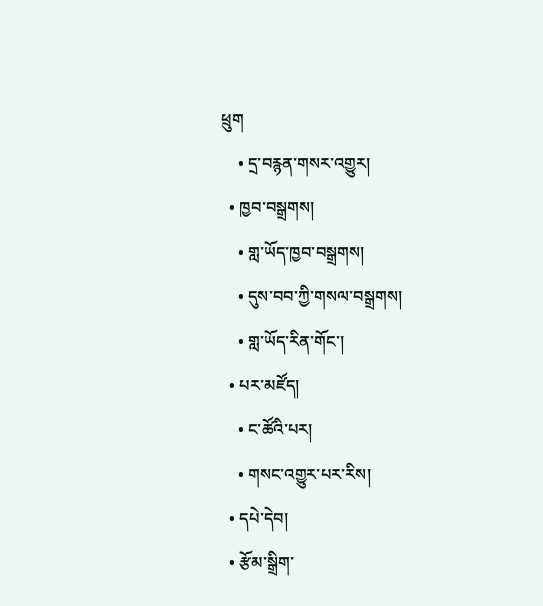ཕྲུག
    • དྲ་བརྙན་གསར་འགྱུར།
  • ཁྱབ་བསྒྲགས།
    • གླ་ཡོད་ཁྱབ་བསྒྲགས།
    • དུས་བབ་ཀྱི་གསལ་བསྒྲགས།
    • གླ་ཡོད་རིན་གོང་།
  • པར་མཛོད།
    • ང་ཚོའི་པར།
    • གསང་འགྱུར་པར་རིས།
  • དཔེ་དེབ།
  • རྩོམ་སྒྲིག་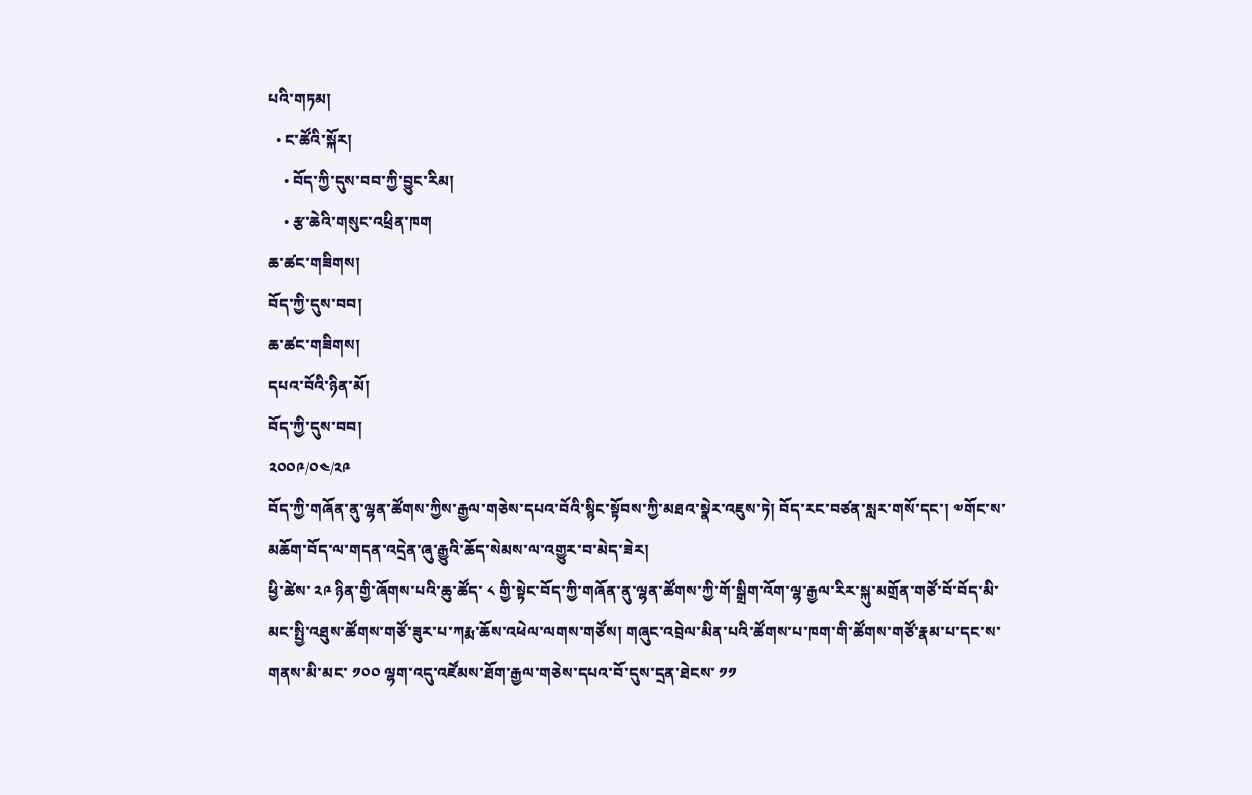པའི་གཏམ།
  • ང་ཚོའི་སྐོར།
    • བོད་ཀྱི་དུས་བབ་ཀྱི་བྱུང་རིམ།
    • རྩ་ཆེའི་གསུང་འཕྲིན་ཁག
ཆ་ཚང་གཟིགས།
བོད་ཀྱི་དུས་བབ།
ཆ་ཚང་གཟིགས།
དཔའ་བོའི་ཉིན་མོ།
བོད་ཀྱི་དུས་བབ།
༢༠༠༩/༠༤/༢༩
བོད་ཀྱི་གཞོན་ནུ་ལྷན་ཚོགས་ཀྱིས་རྒྱལ་གཅེས་དཔའ་བོའི་སྙིང་སྟོབས་ཀྱི་མཐའ་སྣེར་འཇུས་ཏེ། བོད་རང་བཙན་སླར་གསོ་དང་། ༧གོང་ས་མཆོག་བོད་ལ་གདན་འདྲེན་ཞུ་རྒྱུའི་ཆོད་སེམས་ལ་འགྱུར་བ་མེད་ཟེར།
ཕྱི་ཚེས་ ༢༩ ཉིན་གྱི་ཞོགས་པའི་ཆུ་ཚོད་ ༨ གྱི་སྟེང་བོད་ཀྱི་གཞོན་ནུ་ལྷན་ཚོགས་ཀྱི་གོ་སྒྲིག་འོག་ལྷ་རྒྱལ་རིར་སྐུ་མགྲོན་གཙོ་བོ་བོད་མི་མང་སྤྱི་འཐུས་ཚོགས་གཙོ་ཟུར་པ་ཀརྨ་ཆོས་འཕེལ་ལགས་གཙོས། གཞུང་འབྲེལ་མིན་པའི་ཚོགས་པ་ཁག་གི་ཚོགས་གཙོ་རྣམ་པ་དང་ས་གནས་མི་མང་ ༡༠༠ ལྷག་འདུ་འཛོམས་ཐོག་རྒྱལ་གཅེས་དཔའ་བོ་དུས་དྲན་ཐེངས་ ༡༡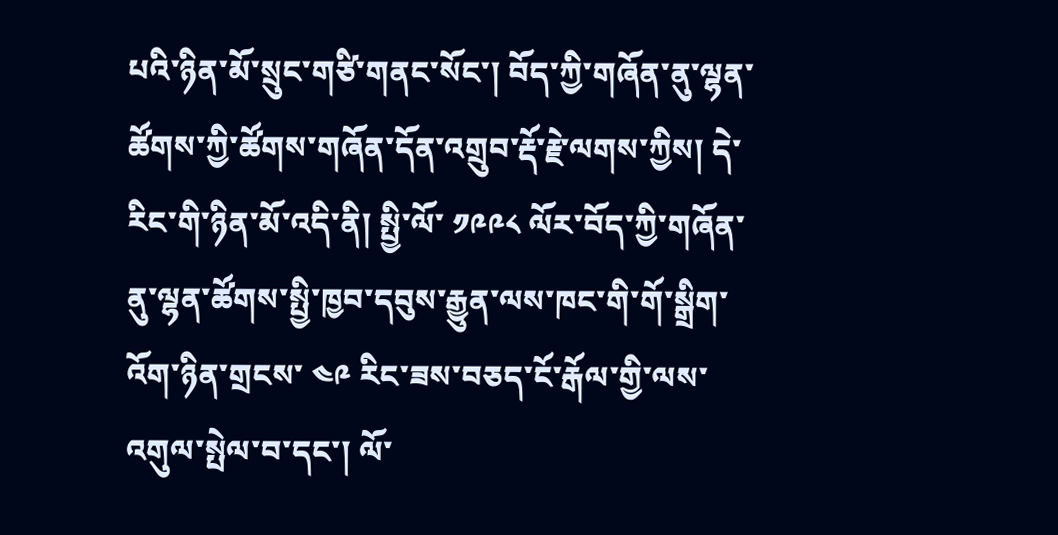པའི་ཉིན་མོ་སྲུང་གཙི་གནང་སོང་། བོད་ཀྱི་གཞོན་ནུ་ལྷན་ཚོགས་ཀྱི་ཚོགས་གཞོན་དོན་འགྲུབ་རྡོ་རྗེ་ལགས་ཀྱིས། དེ་རིང་གི་ཉིན་མོ་འདི་ནི། སྤྱི་ལོ་ ༡༩༩༨ ལོར་བོད་ཀྱི་གཞོན་ནུ་ལྷན་ཚོགས་སྤྱི་ཁྱབ་དབུས་རྒྱུན་ལས་ཁང་གི་གོ་སྒྲིག་འོག་ཉིན་གྲངས་ ༤༩ རིང་ཟས་བཅད་ངོ་རྒོལ་གྱི་ལས་འགུལ་སྤེལ་བ་དང་། ལོ་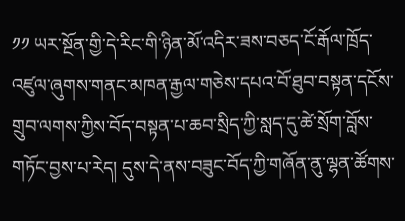༡༡ ཡར་སྔོན་གྱི་དེ་རིང་གི་ཉིན་མོ་འདིར་ཟས་བཅད་ངོ་རྒོལ་ཁྲོད་འཛུལ་ཞུགས་གནང་མཁན་རྒྱལ་གཅེས་དཔའ་བོ་ཐུབ་བསྟན་དངོས་གྲུབ་ལགས་ཀྱིས་བོད་བསྟན་པ་ཆབ་སྲིད་ཀྱི་སླད་དུ་ཚེ་སྲོག་བློས་གཏོང་བྱས་པ་རེད། དུས་དེ་ནས་བཟུང་བོད་ཀྱི་གཞོན་ནུ་ལྷན་ཚོགས་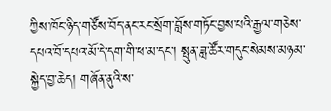ཀྱིས་ཁོང་ཉིད་གཙོས་བོད་ནང་རང་སྲོག་བློས་གཏོང་བྱས་པའི་རྒྱལ་གཅེས་དཔའ་བོ་དཔའ་མོ་དེ་དག་གི་ཕ་མ་དང་། སྤུན་ཟླ་ཚོར་གདུང་སེམས་མཉམ་སྐྱེད་བྱ་ཆེད། གཞོན་ནུའི་ས་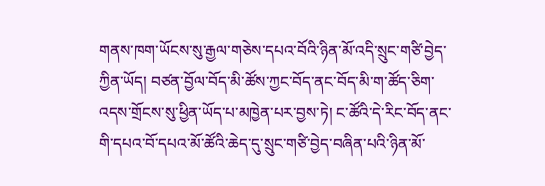གནས་ཁག་ཡོངས་སུ་རྒྱལ་གཅེས་དཔའ་བོའི་ཉིན་མོ་འདི་སྲུང་གཙི་བྱེད་ཀྱིན་ཡོད། བཙན་བྱོལ་བོད་མི་ཚོས་ཀྱང་བོད་ནང་བོད་མི་ག་ཚོད་ཅིག་འདས་གྲོངས་སུ་ཕྱིན་ཡོད་པ་མཁྱེན་པར་བྱས་ཏེ། ང་ཚོའི་དེ་རིང་བོད་ནང་གི་དཔའ་བོ་དཔའ་མོ་ཚོའི་ཆེད་དུ་སྲུང་གཙི་བྱེད་བཞིན་པའི་ཉིན་མོ་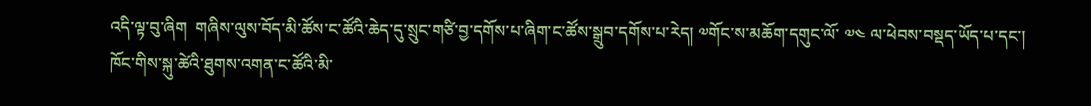འདི་ལྟ་བུ་ཞིག  གཞིས་ལུས་བོད་མི་ཚོས་ང་ཚོའི་ཆེད་དུ་སྲུང་གཙི་བྱ་དགོས་པ་ཞིག་ང་ཚོས་སྒྲུབ་དགོས་པ་རེད། ༧གོང་ས་མཆོག་དགུང་ལོ་ ༧༤ ལ་ཕེབས་བསྡད་ཡོད་པ་དང་། ཁོང་གིས་སྐུ་ཚེའི་ཐུགས་འགན་ང་ཚོའི་མི་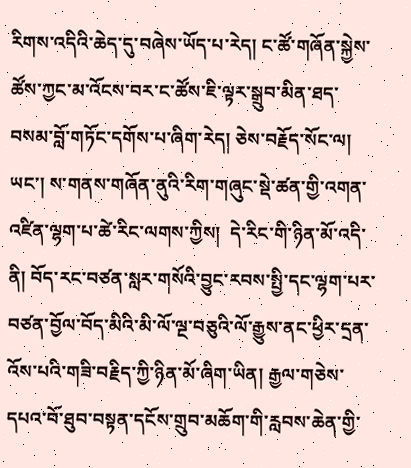རིགས་འདིའི་ཆེད་དུ་བཞེས་ཡོད་པ་རེད། ང་ཚོ་གཞོན་སྐྱེས་ཚོས་ཀྱང་མ་འོངས་བར་ང་ཚོས་ཇི་ལྟར་སྒྲུབ་མིན་ཐད་བསམ་བློ་གཏོང་དགོས་པ་ཞིག་རེད། ཅེས་བརྗོད་སོང་ལ། ཡང་། ས་གནས་གཞོན་ནུའི་རིག་གཞུང་སྡེ་ཚན་གྱི་འགན་འཛིན་ལྷག་པ་ཚེ་རིང་ལགས་ཀྱིས།  དེ་རིང་གི་ཉིན་མོ་འདི་ནི། བོད་རང་བཙན་སླར་གསོའི་བྱུང་རབས་སྤྱི་དང་ལྷག་པར་བཙན་བྱོལ་བོད་མིའི་མི་ལོ་ལྔ་བཅུའི་ལོ་རྒྱུས་ནང་ཕྱིར་དྲན་འོས་པའི་གཟི་བརྗིད་ཀྱི་ཉིན་མོ་ཞིག་ཡིན། རྒྱལ་གཅེས་དཔའ་བོ་ཐུབ་བསྟན་དངོས་གྲུབ་མཆོག་གི་རླབས་ཆེན་གྱི་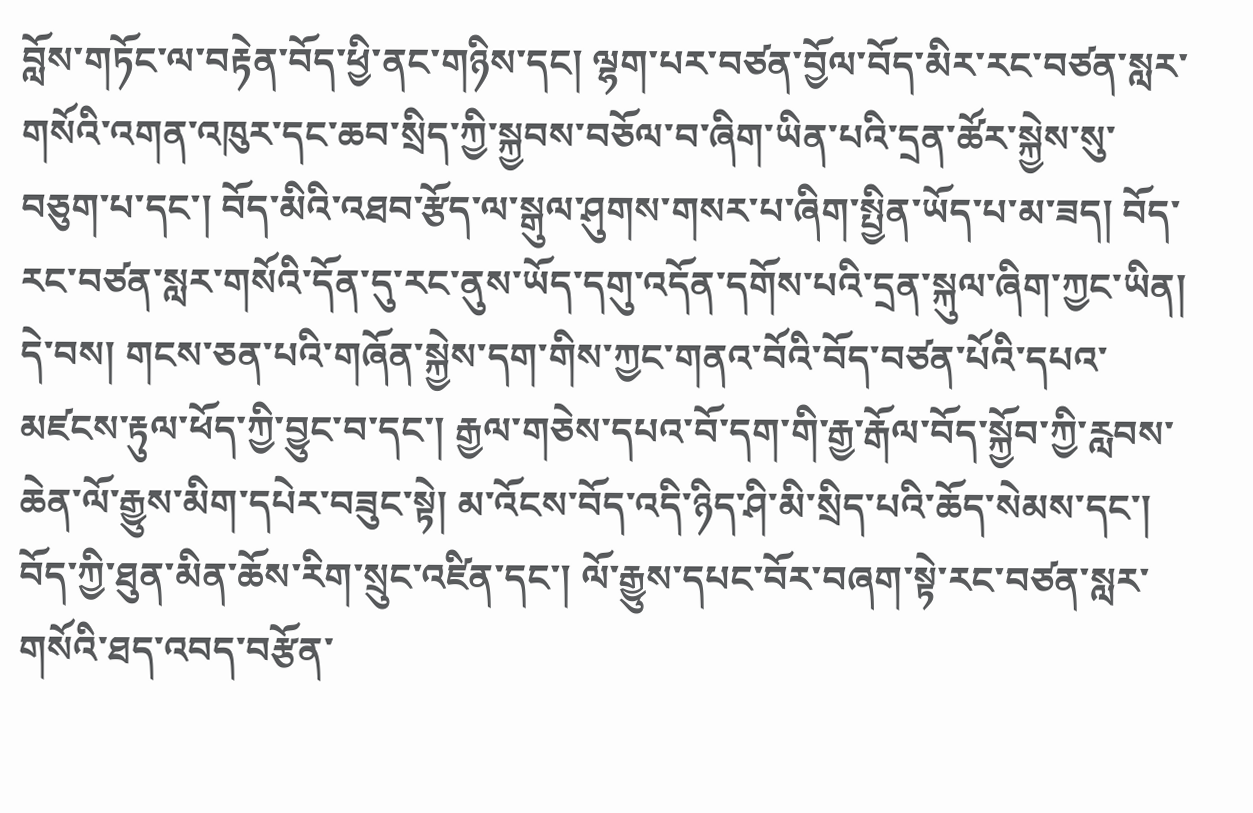བློས་གཏོང་ལ་བརྟེན་བོད་ཕྱི་ནང་གཉིས་དང། ལྷག་པར་བཙན་བྱོལ་བོད་མིར་རང་བཙན་སླར་གསོའི་འགན་འཁུར་དང་ཆབ་སྲིད་ཀྱི་སྐྱབས་བཅོལ་བ་ཞིག་ཡིན་པའི་དྲན་ཚོར་སྐྱེས་སུ་བཅུག་པ་དང་། བོད་མིའི་འཐབ་རྩོད་ལ་སྒུལ་ཤུགས་གསར་པ་ཞིག་སྤྱིན་ཡོད་པ་མ་ཟད། བོད་རང་བཙན་སླར་གསོའི་དོན་དུ་རང་ནུས་ཡོད་དགུ་འདོན་དགོས་པའི་དྲན་སྐུལ་ཞིག་ཀྱང་ཡིན། དེ་བས། གངས་ཅན་པའི་གཞོན་སྐྱེས་དག་གིས་ཀྱང་གནའ་བོའི་བོད་བཙན་པོའི་དཔའ་མཛངས་རྟུལ་ཕོད་ཀྱི་བྱུང་བ་དང་། རྒྱལ་གཅེས་དཔའ་བོ་དག་གི་རྒྱ་རྒོལ་བོད་སྐྱོབ་ཀྱི་རླབས་ཆེན་ལོ་རྒྱུས་མིག་དཔེར་བཟུང་སྟེ། མ་འོངས་བོད་འདི་ཉིད་ཤི་མི་སྲིད་པའི་ཆོད་སེམས་དང་། བོད་ཀྱི་ཐུན་མིན་ཆོས་རིག་སྲུང་འཛིན་དང་། ལོ་རྒྱུས་དཔང་བོར་བཞག་སྟེ་རང་བཙན་སླར་གསོའི་ཐད་འབད་བརྩོན་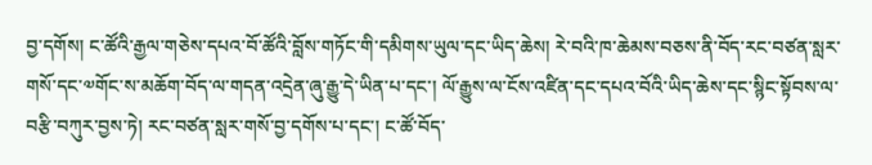བྱ་དགོས། ང་ཚོའི་རྒྱལ་གཅེས་དཔའ་བོ་ཚོའི་བློས་གཏོང་གི་དམིགས་ཡུལ་དང་ཡིད་ཆེས། རེ་བའི་ཁ་ཆེམས་བཅས་ནི་བོད་རང་བཙན་སླར་གསོ་དང་༧གོང་ས་མཆོག་བོད་ལ་གདན་འདྲེན་ཞུ་རྒྱུ་དེ་ཡིན་པ་དང་། ལོ་རྒྱུས་ལ་ངོས་འཛིན་དང་དཔའ་བོའི་ཡིད་ཆེས་དང་སྙིང་སྟོབས་ལ་བརྩི་བཀུར་བྱས་ཏེ། རང་བཙན་སླར་གསོ་བྱ་དགོས་པ་དང་། ང་ཚོ་བོད་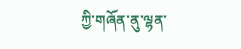ཀྱི་གཞོན་ནུ་ལྷན་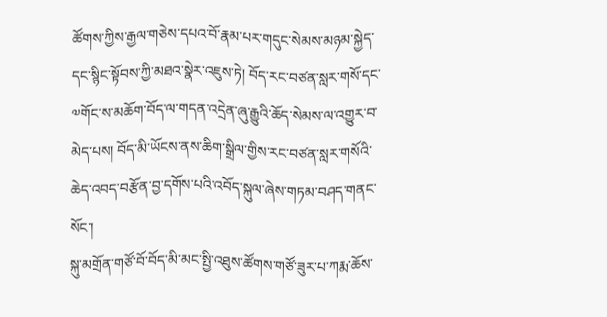ཚོགས་ཀྱིས་རྒྱལ་གཅེས་དཔའ་བོ་རྣམ་པར་གདུང་སེམས་མཉམ་སྐྱེད་དང་སྙིང་སྟོབས་ཀྱི་མཐའ་སྣེར་འཇུས་ཏེ། བོད་རང་བཙན་སླར་གསོ་དང་༧གོང་ས་མཆོག་བོད་ལ་གདན་འདྲེན་ཞུ་རྒྱུའི་ཆོད་སེམས་ལ་འགྱུར་བ་མེད་པས། བོད་མི་ཡོངས་ནས་ཆིག་སྒྲིལ་གྱིས་རང་བཙན་སླར་གསོའི་ཆེད་འབད་བརྩོན་བྱ་དགོས་པའི་འབོད་སྐུལ་ཞེས་གཏམ་བཤད་གནང་སོང་།
སྐུ་མགྲོན་གཙོ་བོ་བོད་མི་མང་སྤྱི་འཐུས་ཚོགས་གཙོ་ཟུར་པ་ཀརྨ་ཆོས་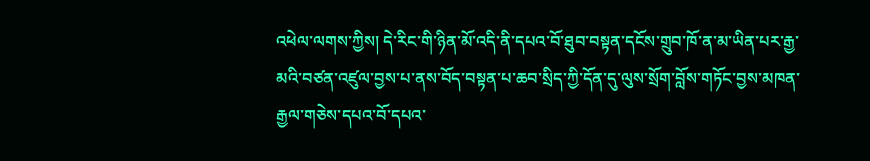འཕེལ་ལགས་ཀྱིས། དེ་རིང་གི་ཉིན་མོ་འདི་ནི་དཔའ་བོ་ཐུབ་བསྟན་དངོས་གྲུབ་ཁོ་ན་མ་ཡིན་པར་རྒྱ་མའི་བཙན་འཛུལ་བྱས་པ་ནས་བོད་བསྟན་པ་ཆབ་སྲིད་ཀྱི་དོན་དུ་ལུས་སྲོག་བློས་གཏོང་བྱས་མཁན་རྒྱལ་གཅེས་དཔའ་བོ་དཔའ་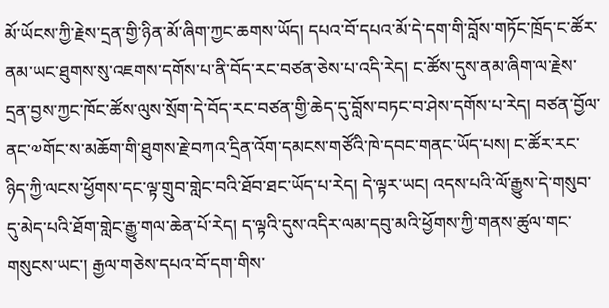མོ་ཡོངས་ཀྱི་རྗེས་དྲན་གྱི་ཉིན་མོ་ཞིག་ཀྱང་ཆགས་ཡོད། དཔའ་བོ་དཔའ་མོ་དེ་དག་གི་བློས་གཏོང་ཁྲོད་ང་ཚོར་ནམ་ཡང་ཐུགས་སུ་འཇགས་དགོས་པ་ནི་བོད་རང་བཙན་ཅེས་པ་འདི་རེད། ང་ཚོས་དུས་ནམ་ཞིག་ལ་རྗེས་དྲན་བྱས་ཀྱང་ཁོང་ཚོས་ལུས་སྲོག་དེ་བོད་རང་བཙན་གྱི་ཆེད་དུ་བློས་བཏང་བ་ཤེས་དགོས་པ་རེད། བཙན་བྱོལ་ནང་༧གོང་ས་མཆོག་གི་ཐུགས་རྗེ་བཀའ་དྲིན་འོག་དམངས་གཙོའི་ཁེ་དབང་གནང་ཡོད་པས། ང་ཚོར་རང་ཉིད་ཀྱི་ལངས་ཕྱོགས་དང་ལྟ་གྲུབ་གླེང་བའི་ཐོབ་ཐང་ཡོད་པ་རེད། དེ་ལྟར་ཡང། འདས་པའི་ལོ་རྒྱུས་དེ་གསུབ་དུ་མེད་པའི་ཐོག་གླེང་རྒྱུ་གལ་ཆེན་པོ་རེད། ད་ལྟའི་དུས་འདིར་ལམ་དབུ་མའི་ཕྱོགས་ཀྱི་གནས་ཚུལ་གང་གསུངས་ཡང་། རྒྱལ་གཅེས་དཔའ་བོ་དག་གིས་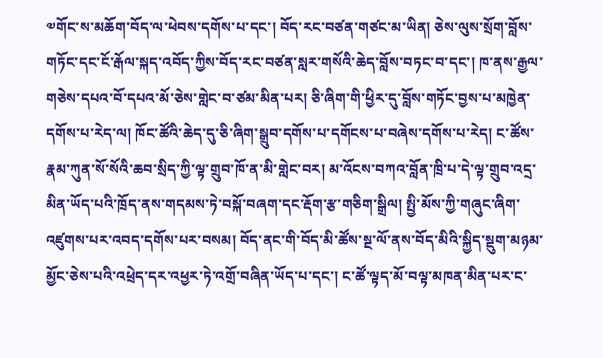༧གོང་ས་མཆོག་བོད་ལ་ཕེབས་དགོས་པ་དང་། བོད་རང་བཙན་གཙང་མ་ཡིན། ཅེས་ལུས་སྲོག་བློས་གཏོང་དང་ངོ་རྒོལ་སྐད་འབོད་ཀྱིས་བོད་རང་བཙན་སླར་གསོའི་ཆེད་བློས་བཏང་བ་དང་། ཁ་ནས་རྒྱལ་གཅེས་དཔའ་བོ་དཔའ་མོ་ཅེས་གླེང་བ་ཙམ་མིན་པར། ཅི་ཞིག་གི་ཕྱིར་དུ་བློས་གཏོང་བྱས་པ་མཁྱེན་དགོས་པ་རེད་ལ། ཁོང་ཚོའི་ཆེད་དུ་ཅི་ཞིག་སྒྲུབ་དགོས་པ་དགོངས་པ་བཞེས་དགོས་པ་རེད། ང་ཚོས་རྣམ་ཀུན་སོ་སོའི་ཆབ་སྲིད་ཀྱི་ལྟ་གྲུབ་ཁོ་ན་མི་གླེང་བར། མ་འོངས་བཀའ་བློན་ཁྲི་པ་དེ་ལྟ་གྲུབ་འདྲ་མིན་ཡོད་པའི་ཁྲོད་ནས་གདམས་ཏེ་བསྐོ་བཞག་དང་རྡོག་རྩ་གཅིག་སྒྲིལ། སྤྱི་མོས་ཀྱི་གཞུང་ཞིག་འཛུགས་པར་འབད་དགོས་པར་བསམ། བོད་ནང་གི་བོད་མི་ཚོས་སྔ་ལོ་ནས་བོད་མིའི་སྐྱིད་སྡུག་མཉམ་མྱོང་ཅེས་པའི་འཕྲེད་དར་འཕྱར་ཏེ་འགྲོ་བཞིན་ཡོད་པ་དང་། ང་ཚོ་ལྟད་མོ་བལྟ་མཁན་མིན་པར་ང་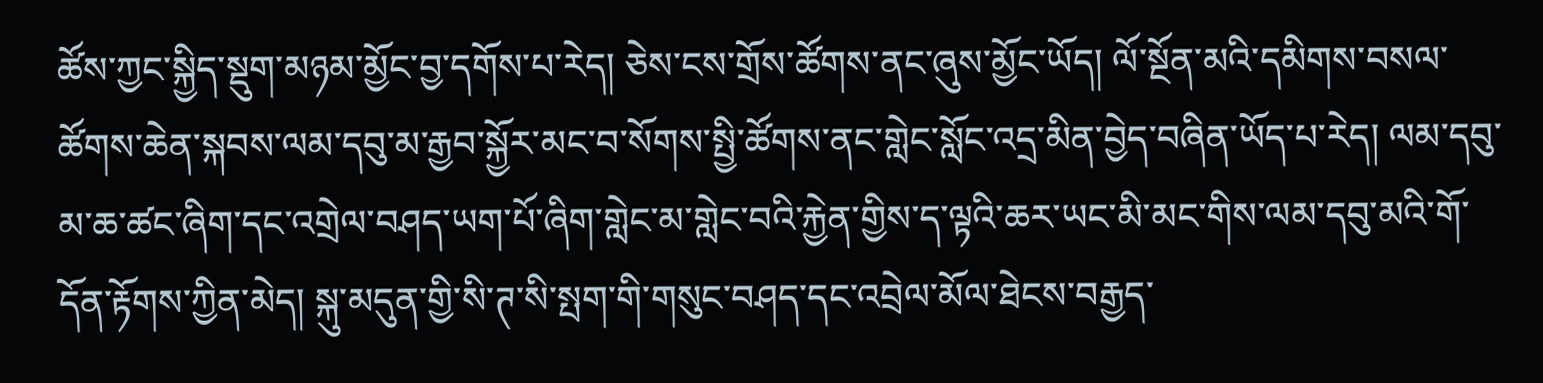ཚོས་ཀྱང་སྐྱིད་སྡུག་མཉམ་མྱོང་བྱ་དགོས་པ་རེད། ཅེས་ངས་གྲོས་ཚོགས་ནང་ཞུས་མྱོང་ཡོད། ལོ་སྔོན་མའི་དམིགས་བསལ་ཚོགས་ཆེན་སྐབས་ལམ་དབུ་མ་རྒྱབ་སྐྱོར་མང་བ་སོགས་སྤྱི་ཚོགས་ནང་གླེང་སློང་འདྲ་མིན་བྱེད་བཞིན་ཡོད་པ་རེད། ལམ་དབུ་མ་ཆ་ཚང་ཞིག་དང་འགྲེལ་བཤད་ཡག་པོ་ཞིག་གླེང་མ་གླེང་བའི་རྐྱེན་གྱིས་ད་ལྟའི་ཆར་ཡང་མི་མང་གིས་ལམ་དབུ་མའི་གོ་དོན་རྟོགས་ཀྱིན་མེད། སྐུ་མདུན་གྱི་སི་ཊ་སི་སྤག་གི་གསུང་བཤད་དང་འབྲེལ་མོལ་ཐེངས་བརྒྱད་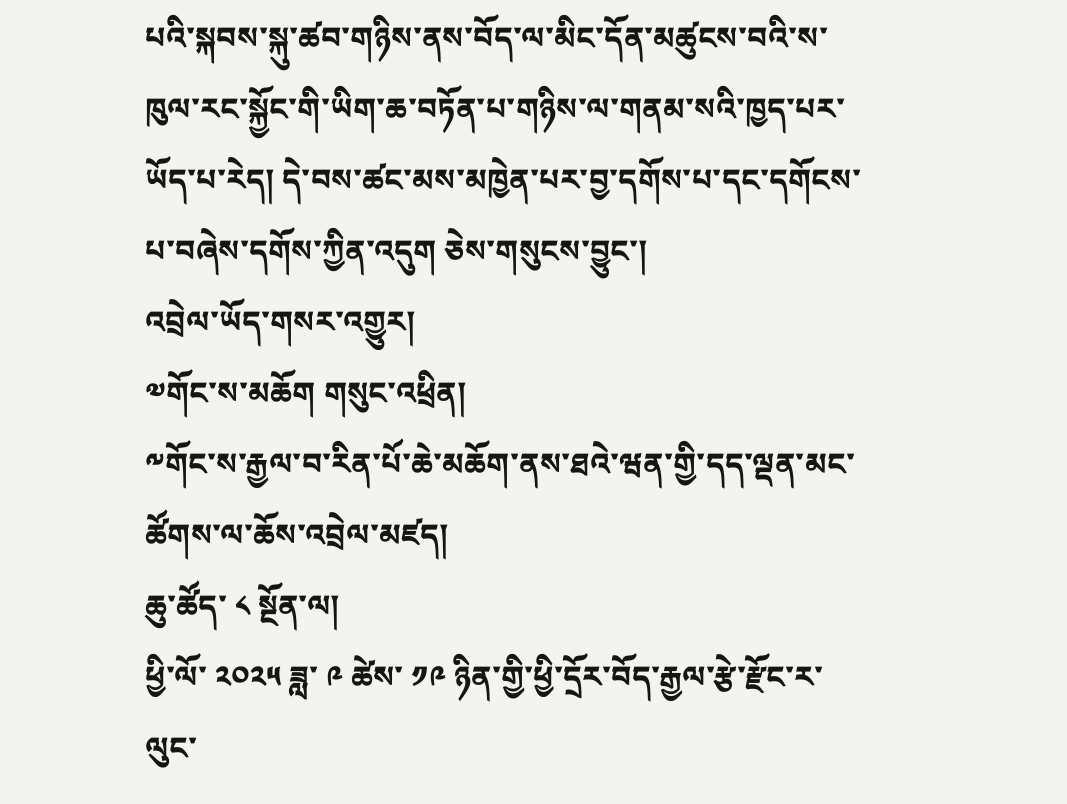པའི་སྐབས་སྐུ་ཚབ་གཉིས་ནས་བོད་ལ་མིང་དོན་མཚུངས་བའི་ས་ཁུལ་རང་སྐྱོང་གི་ཡིག་ཆ་བཏོན་པ་གཉིས་ལ་གནམ་སའི་ཁྱད་པར་ཡོད་པ་རེད། དེ་བས་ཚང་མས་མཁྱེན་པར་བྱ་དགོས་པ་དང་དགོངས་པ་བཞེས་དགོས་ཀྱིན་འདུག ཅེས་གསུངས་བྱུང་།
འབྲེལ་ཡོད་གསར་འགྱུར།
༧གོང་ས་མཆོག གསུང་འཕྲིན།
༸གོང་ས་རྒྱལ་བ་རིན་པོ་ཆེ་མཆོག་ནས་ཐའེ་ཝན་གྱི་དད་ལྡན་མང་ཚོགས་ལ་ཆོས་འབྲེལ་མཛད།
ཆུ་ཚོད་ ༨ སྔོན་ལ།
ཕྱི་ལོ་ ༢༠༢༥ ཟླ་ ༩ ཚེས་ ༡༩ ཉིན་གྱི་ཕྱི་དྲོར་བོད་རྒྱལ་རྩེ་རྫོང་ར་ལུང་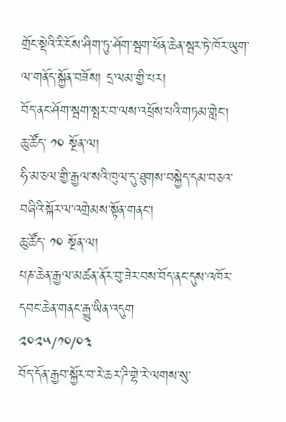གྲོང་སྡེའི་རི་ངོས་ཤིག་ཏུ་ཤོག་སྦག་ཕོན་ཆེན་སྦར་ཏེ་ཁོར་ཡུག་ལ་གནོད་སྐྱོན་བཟོས། དྲ་ལམ་གྱི་པར།
བོད་ནང་ཤོག་སྦག་སྤར་བ་ལས་འཕྲོས་པའི་གཏམ་གླེང།
ཆུ་ཚོད་ ༡༠ སྔོན་ལ།
ཧི་མ་ཅལ་གྱི་རྒྱལ་སའི་ཁུལ་དུ་ཐུགས་བསྐྱེད་དམ་བཅའ་བཞིའི་སྐོར་ལ་འགྲེམས་སྟོན་གནང་།
ཆུ་ཚོད་ ༡༠ སྔོན་ལ།
པཎ་ཆེན་རྒྱལ་མཚན་ནོར་བུ་ཟེར་བས་བོད་ནང་དུས་འཁོར་དབང་ཆེན་གནང་རྒྱུ་ཡིན་འདུག
༢༠༢༥/༡༠/༠༣
བོད་དོན་རྒྱབ་སྐྱོར་བ་རེ་ཆར་ཌི་གྷེ་རེ་ལགས་སུ་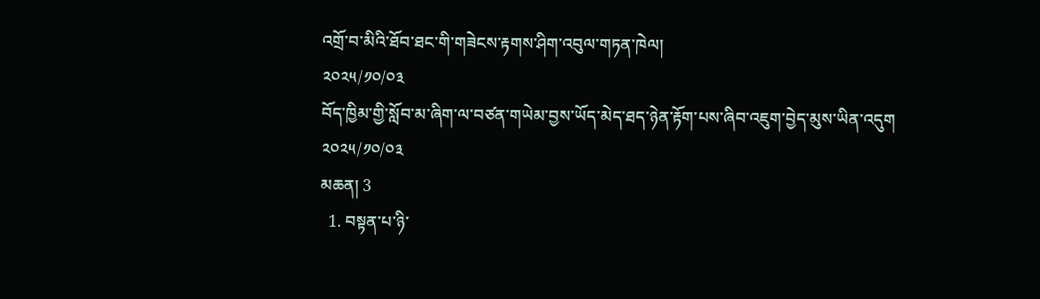འགྲོ་བ་མིའི་ཐོབ་ཐང་གི་གཟེངས་རྟགས་ཤིག་འབུལ་གཏན་ཁེལ།
༢༠༢༥/༡༠/༠༣
བོད་ཁྱིམ་གྱི་སློབ་མ་ཞིག་ལ་བཙན་གཡེམ་བྱས་ཡོད་མེད་ཐད་ཉེན་རྟོག་པས་ཞིབ་འཇུག་བྱེད་མུས་ཡིན་འདུག
༢༠༢༥/༡༠/༠༣
མཆན། 3
  1. བསྟན་པ་ཉི་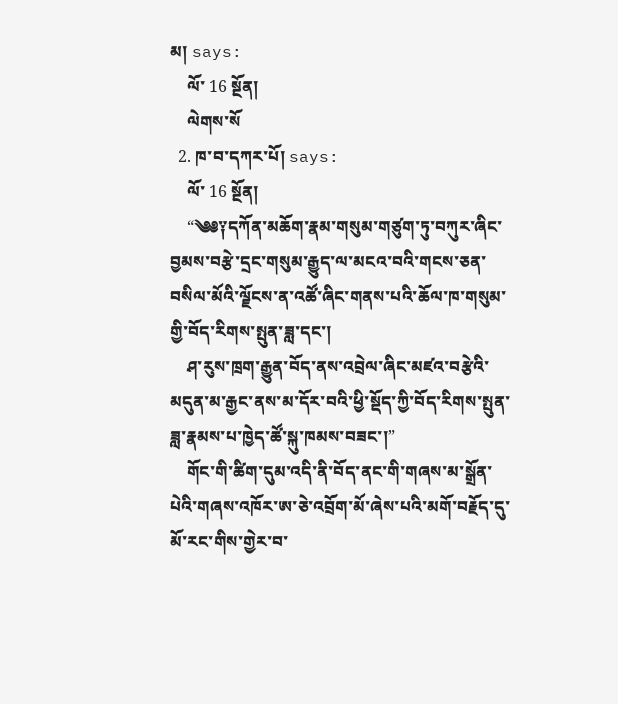མ། says:
    ལོ་ 16 སྔོན།
    ལེགས་སོ
  2. ཁ་བ་དཀར་པོ། says:
    ལོ་ 16 སྔོན།
    “༄༅༑དཀོན་མཆོག་རྣམ་གསུམ་གཙུག་ཏུ་བཀུར་ཞིང་བྱམས་བརྩེ་དྲང་གསུམ་རྒྱུད་ལ་མངའ་བའི་གངས་ཅན་བསིལ་མོའི་ལྗོངས་ན་འཚོ་ཞིང་གནས་པའི་ཆོལ་ཁ་གསུམ་གྱི་བོད་རིགས་སྤུན་ཟླ་དང་།
    ཤ་རུས་ཁྲག་རྒྱུན་བོད་ནས་འབྲེལ་ཞིང་མཛའ་བརྩེའི་མདུན་མ་རྒྱང་ནས་མ་དོར་བའི་ཕྱི་སྡོད་ཀྱི་བོད་རིགས་སྤུན་ཟླ་རྣམས་པ་ཁྱེད་ཚོ་སྐུ་ཁམས་བཟང་།”
    གོང་གི་ཚིག་དུམ་འདི་ནི་བོད་ནང་གི་གཞས་མ་སྒྲོན་པེའི་གཞས་འཁོར་ཨ་ཅེ་འབྲོག་མོ་ཞེས་པའི་མགོ་བརྗོད་དུ་མོ་རང་གིས་གྱེར་བ་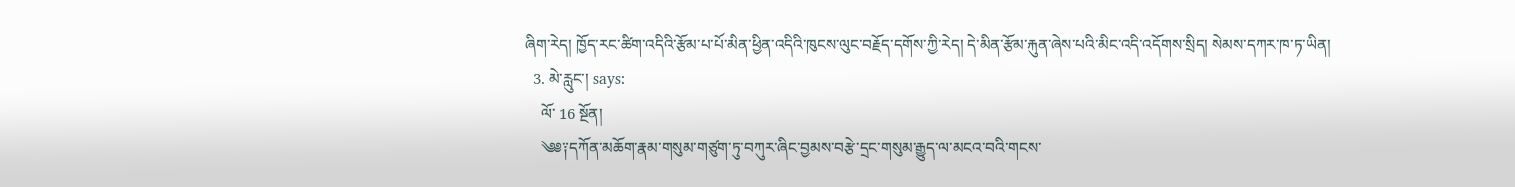ཞིག་རེད། ཁྱོད་རང་ཚིག་འདིའི་རྩོམ་པ་པོ་མིན་ཕྱིན་འདིའི་ཁུངས་ལུང་བརྗོད་དགོས་ཀྱི་རེད། དེ་མིན་རྩོམ་རྐུན་ཞེས་པའི་མིང་འདི་འདོགས་སྲིད། སེམས་དཀར་ཁ་ཏ་ཡིན།
  3. མེ་རླུང་། says:
    ལོ་ 16 སྔོན།
    ༄༅༑དཀོན་མཆོག་རྣམ་གསུམ་གཙུག་ཏུ་བཀུར་ཞིང་བྱམས་བརྩེ་དྲང་གསུམ་རྒྱུད་ལ་མངའ་བའི་གངས་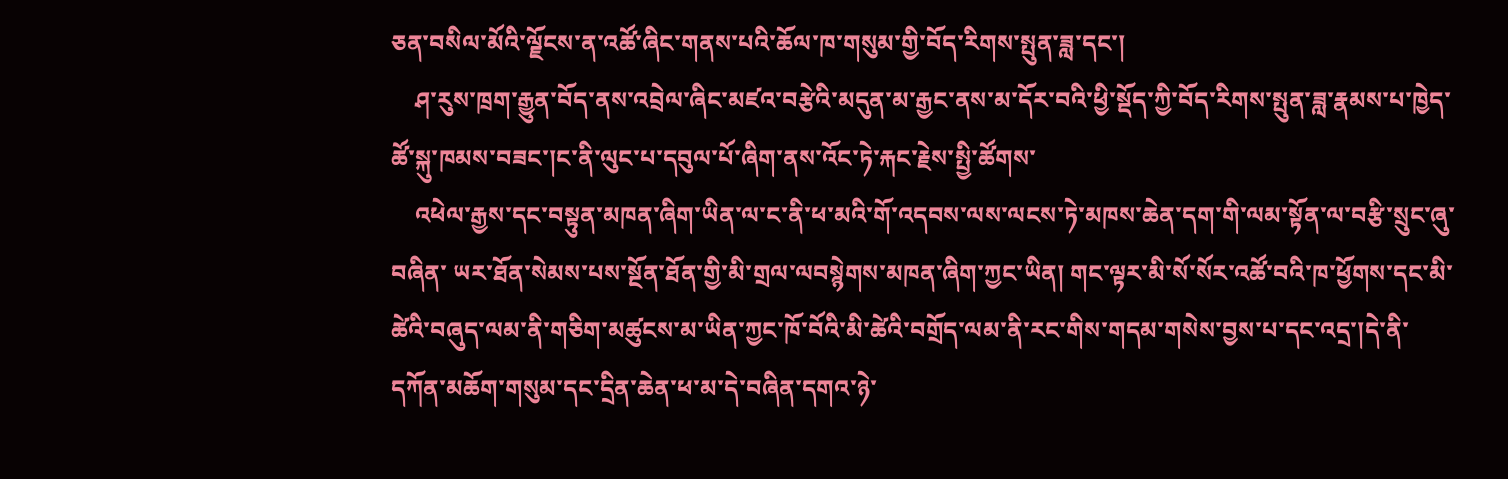ཅན་བསིལ་མོའི་ལྗོངས་ན་འཚོ་ཞིང་གནས་པའི་ཆོལ་ཁ་གསུམ་གྱི་བོད་རིགས་སྤུན་ཟླ་དང་།
    ཤ་རུས་ཁྲག་རྒྱུན་བོད་ནས་འབྲེལ་ཞིང་མཛའ་བརྩེའི་མདུན་མ་རྒྱང་ནས་མ་དོར་བའི་ཕྱི་སྡོད་ཀྱི་བོད་རིགས་སྤུན་ཟླ་རྣམས་པ་ཁྱེད་ཚོ་སྐུ་ཁམས་བཟང་།ང་ནི་ལུང་པ་དབུལ་པོ་ཞིག་ནས་འོང་ཏེ་རྐང་རྗེས་སྤྱི་ཚོགས་
    འཕེལ་རྒྱས་དང་བསྟུན་མཁན་ཞིག་ཡིན་ལ་ང་ནི་ཕ་མའི་གོ་འདབས་ལས་ལངས་ཏེ་མཁས་ཆེན་དག་གི་ལམ་སྟོན་ལ་བརྩི་སྲུང་ཞུ་བཞིན་ ཡར་ཐོན་སེམས་པས་སྔོན་ཐོན་གྱི་མི་གྲལ་ལབསྙེགས་མཁན་ཞིག་ཀྱང་ཡིན། གང་ལྟར་མི་སོ་སོར་འཚོ་བའི་ཁ་ཕྱོགས་དང་མི་ཚེའི་བཞུད་ལམ་ནི་གཅིག་མཚུངས་མ་ཡིན་ཀྱང་ཁོ་བོའི་མི་ཚེའི་བགྲོད་ལམ་ནི་རང་གིས་གདམ་གསེས་བྱས་པ་དང་འདྲ་།དེ་ནི་དཀོན་མཆོག་གསུམ་དང་དྲིན་ཆེན་ཕ་མ་དེ་བཞིན་དགའ་ཉེ་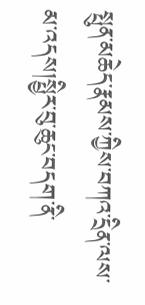སྤུན་མཆེད་རྣམས་ཀྱིས་བཀའ་དྲིན་ལས་མ་འདས།སྤྱིར་བུ་ཆུང་བདག་ནི་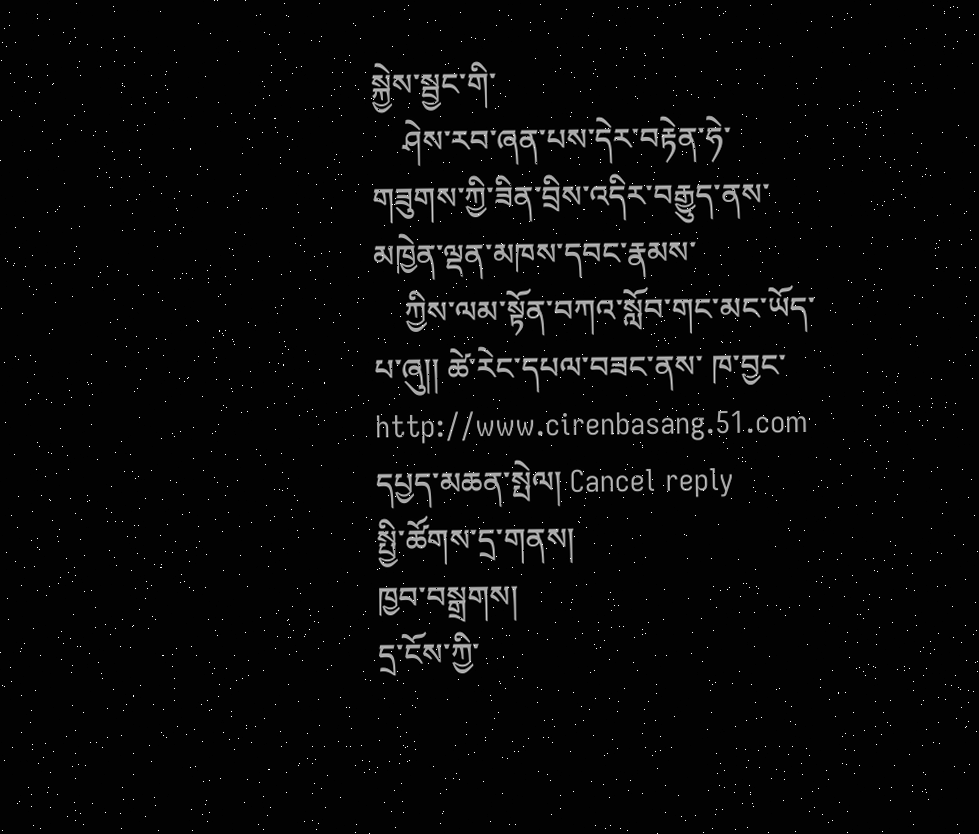སྐྱེས་སྦྱང་གི་
    ཤེས་རབ་ཞན་པས་དེར་བརྟེན་ཧེ་གཟུགས་ཀྱི་ཟིན་བྲིས་འདིར་བརྒྱུད་ནས་མཁྱེན་ལྡན་མཁས་དབང་རྣམས་
    ཀྱིས་ལམ་སྟོན་བཀའ་སློབ་གང་མང་ཡོད་པ་ཞུ།། ཚེ་རེང་དཔལ་བཟང་ནས་ ཁ་བྱང་ http://www.cirenbasang.51.com
དཔྱད་མཆན་སྤེལ། Cancel reply
སྤྱི་ཚོགས་དྲ་གནས།
ཁྱབ་བསྒྲགས།
དྲ་ངོས་ཀྱི་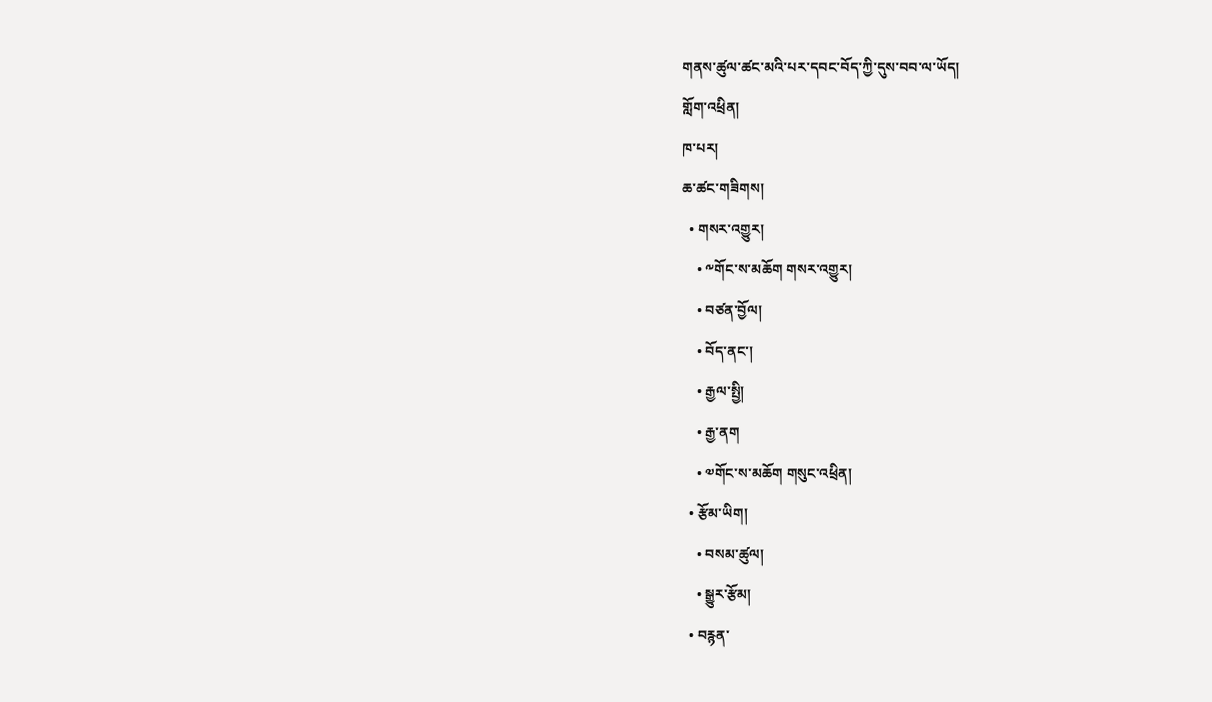གནས་ཚུལ་ཚང་མའི་པར་དབང་བོད་ཀྱི་དུས་བབ་ལ་ཡོད།
གློག་འཕྲིན།
ཁ་པར།
ཆ་ཚང་གཟིགས།
  • གསར་འགྱུར།
    • ༸གོང་ས་མཆོག གསར་འགྱུར།
    • བཙན་བྱོལ།
    • བོད་ནང་།
    • རྒྱལ་སྤྱི།
    • རྒྱ་ནག
    • ༧གོང་ས་མཆོག གསུང་འཕྲིན།
  • རྩོམ་ཡིག།
    • བསམ་ཚུལ།
    • སྒྱུར་རྩོམ།
  • བརྙན་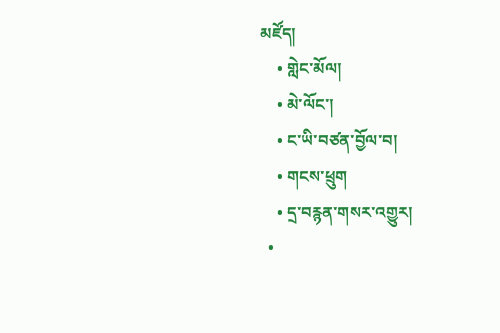མཛོད།
    • གླེང་མོལ།
    • མེ་ལོང་།
    • ང་ཡི་བཙན་བྱོལ་བ།
    • གངས་ཕྲུག
    • དྲ་བརྙན་གསར་འགྱུར།
  •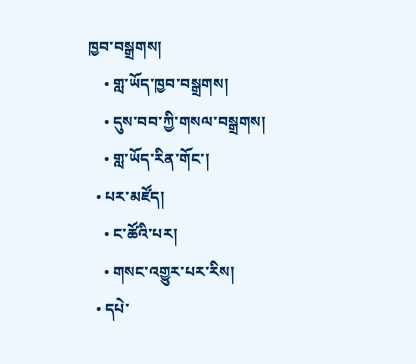ཁྱབ་བསྒྲགས།
    • གླ་ཡོད་ཁྱབ་བསྒྲགས།
    • དུས་བབ་ཀྱི་གསལ་བསྒྲགས།
    • གླ་ཡོད་རིན་གོང་།
  • པར་མཛོད།
    • ང་ཚོའི་པར།
    • གསང་འགྱུར་པར་རིས།
  • དཔེ་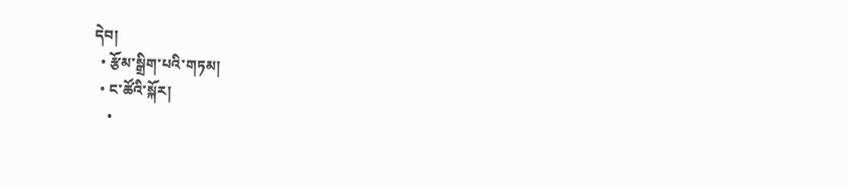དེབ།
  • རྩོམ་སྒྲིག་པའི་གཏམ།
  • ང་ཚོའི་སྐོར།
    •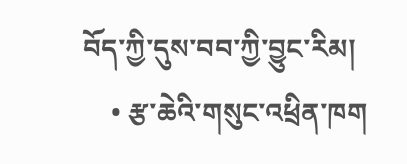བོད་ཀྱི་དུས་བབ་ཀྱི་བྱུང་རིམ།
    • རྩ་ཆེའི་གསུང་འཕྲིན་ཁག